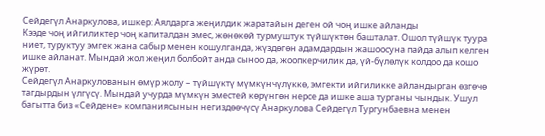Сейдегүл Анаркулова, ишкер: Аялдарга жеңилдик жаратайын деген ой чоң ишке айланды
Кээде чоң ийгиликтер чоң капиталдан эмес, жөнөкөй турмуштук түйшүктөн башталат. Ошол түйшүк туура ниет, туруктуу эмгек жана сабыр менен кошулганда, жүздөгөн адамдардын жашоосуна пайда алып келген ишке айланат. Мындай жол жеңил болбойт анда сыноо да, жоопкерчилик да, үй-бүлөлүк колдоо да кошо жүрөт.
Сейдегүл Анаркулованын өмүр жолу – түйшүктү мүмкүнчүлүккө, эмгекти ийгиликке айландырган өзгөчө тагдырдын үлгүсү. Мындай учурда мүмкүн эместей көрүнгөн нерсе да ишке аша турганы чындык. Ушул багытта биз «Сейдене» компаниясынын негиздөөчүсү Анаркулова Сейдегүл Тургунбаевна менен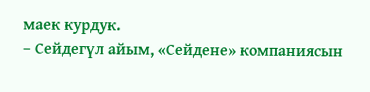маек курдук.
– Сейдегүл айым, «Сейдене» компаниясын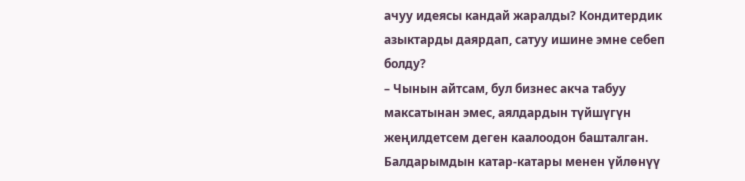ачуу идеясы кандай жаралды? Кондитердик азыктарды даярдап, сатуу ишине эмне себеп болду?
– Чынын айтсам, бул бизнес акча табуу максатынан эмес, аялдардын түйшүгүн жеңилдетсем деген каалоодон башталган. Балдарымдын катар-катары менен үйлөнүү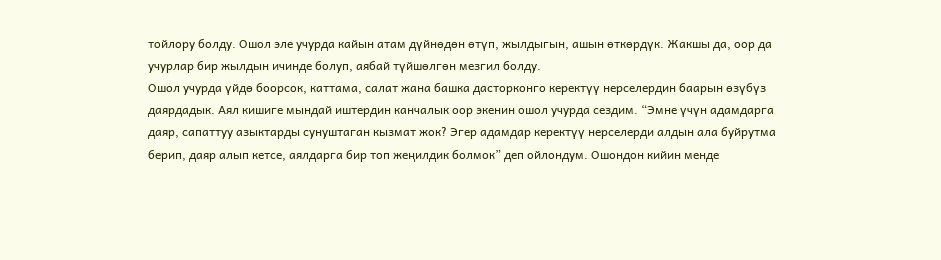тойлору болду. Ошол эле учурда кайын атам дүйнөдөн өтүп, жылдыгын, ашын өткөрдүк. Жакшы да, оор да учурлар бир жылдын ичинде болуп, аябай түйшөлгөн мезгил болду.
Ошол учурда үйдө боорсок, каттама, салат жана башка дасторконго керектүү нерселердин баарын өзүбүз даярдадык. Аял кишиге мындай иштердин канчалык оор экенин ошол учурда сездим. “Эмне үчүн адамдарга даяр, сапаттуу азыктарды сунуштаган кызмат жок? Эгер адамдар керектүү нерселерди алдын ала буйрутма берип, даяр алып кетсе, аялдарга бир топ жеңилдик болмок” деп ойлондум. Ошондон кийин менде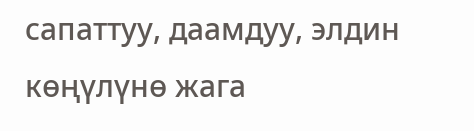сапаттуу, даамдуу, элдин көңүлүнө жага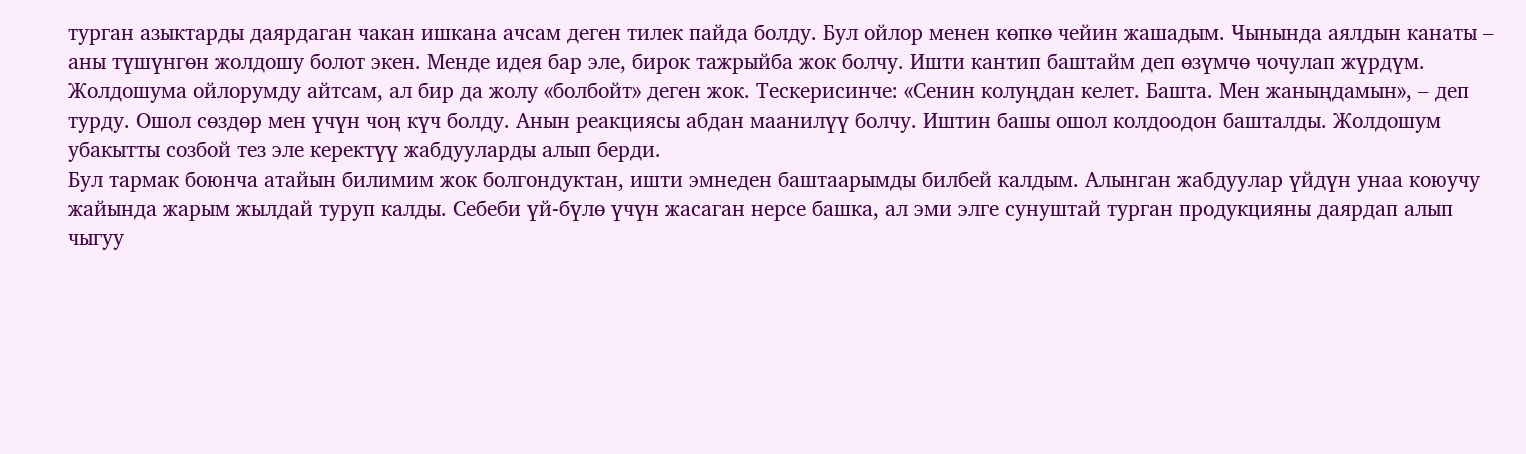турган азыктарды даярдаган чакан ишкана ачсам деген тилек пайда болду. Бул ойлор менен көпкө чейин жашадым. Чынында аялдын канаты – аны түшүнгөн жолдошу болот экен. Менде идея бар эле, бирок тажрыйба жок болчу. Ишти кантип баштайм деп өзүмчө чочулап жүрдүм. Жолдошума ойлорумду айтсам, ал бир да жолу «болбойт» деген жок. Тескерисинче: «Сенин колуңдан келет. Башта. Мен жаныңдамын», – деп турду. Ошол сөздөр мен үчүн чоң күч болду. Анын реакциясы абдан маанилүү болчу. Иштин башы ошол колдоодон башталды. Жолдошум убакытты созбой тез эле керектүү жабдууларды алып берди.
Бул тармак боюнча атайын билимим жок болгондуктан, ишти эмнеден баштаарымды билбей калдым. Алынган жабдуулар үйдүн унаа коюучу жайында жарым жылдай туруп калды. Себеби үй-бүлө үчүн жасаган нерсе башка, ал эми элге сунуштай турган продукцияны даярдап алып чыгуу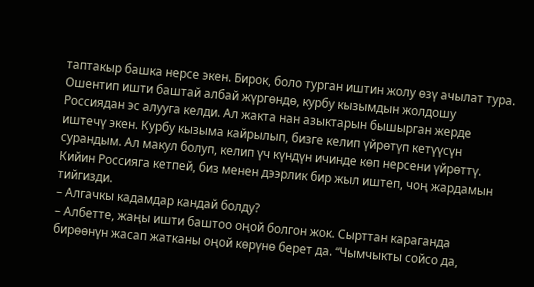таптакыр башка нерсе экен. Бирок, боло турган иштин жолу өзү ачылат тура.
Ошентип ишти баштай албай жүргөндө, курбу кызымдын жолдошу Россиядан эс алууга келди. Ал жакта нан азыктарын бышырган жерде иштечү экен. Курбу кызыма кайрылып, бизге келип үйрөтүп кетүүсүн сурандым. Ал макул болуп, келип үч күндүн ичинде көп нерсени үйрөттү. Кийин Россияга кетпей, биз менен дээрлик бир жыл иштеп, чоң жардамын тийгизди.
– Алгачкы кадамдар кандай болду?
– Албетте, жаңы ишти баштоо оңой болгон жок. Сырттан караганда бирөөнүн жасап жатканы оңой көрүнө берет да. “Чымчыкты сойсо да,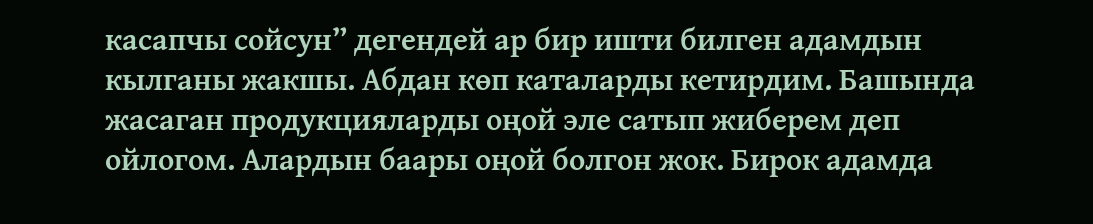касапчы сойсун” дегендей ар бир ишти билген адамдын кылганы жакшы. Абдан көп каталарды кетирдим. Башында жасаган продукцияларды оңой эле сатып жиберем деп ойлогом. Алардын баары оңой болгон жок. Бирок адамда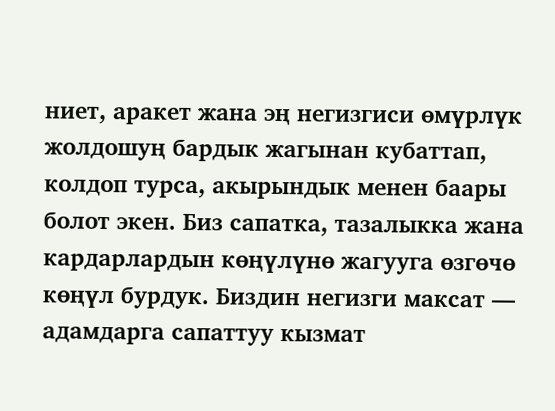ниет, аракет жана эң негизгиси өмүрлүк жолдошуң бардык жагынан кубаттап, колдоп турса, акырындык менен баары болот экен. Биз сапатка, тазалыкка жана кардарлардын көңүлүнө жагууга өзгөчө көңүл бурдук. Биздин негизги максат — адамдарга сапаттуу кызмат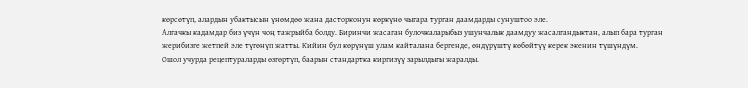көрсөтүп, алардын убактысын үнөмдөө жана дасторконун көркүнө чыгара турган даамдарды сунуштоо эле.
Алгачкы кадамдар биз үчүн чоң тажрыйба болду. Биринчи жасаган булочкаларыбыз ушунчалык даамдуу жасалгандыктан, алып бара турган жерибизге жетпей эле түгөнүп жатты. Кийин бул көрүнүш улам кайталана бергенде, өндүрүштү көбөйтүү керек экенин түшүндүм.
Ошол учурда рецептураларды өзгөртүп, баарын стандартка киргизүү зарылдыгы жаралды.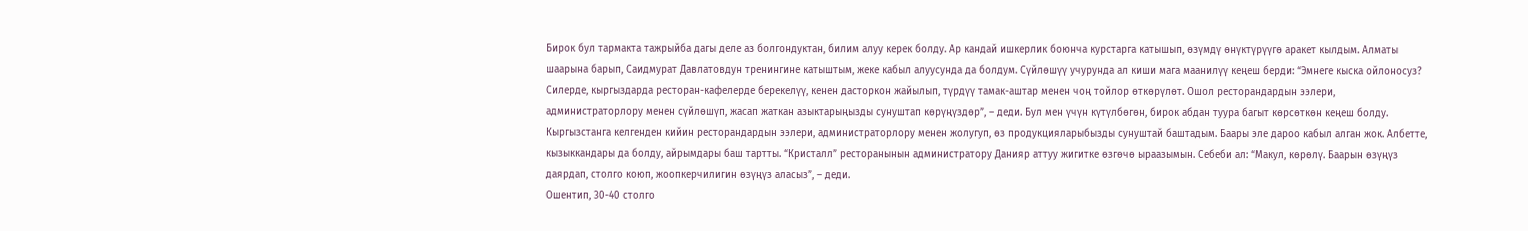Бирок бул тармакта тажрыйба дагы деле аз болгондуктан, билим алуу керек болду. Ар кандай ишкерлик боюнча курстарга катышып, өзүмдү өнүктүрүүгө аракет кылдым. Алматы шаарына барып, Саидмурат Давлатовдун тренингине катыштым, жеке кабыл алуусунда да болдум. Сүйлөшүү учурунда ал киши мага маанилүү кеңеш берди: “Эмнеге кыска ойлоносуз? Силерде, кыргыздарда ресторан-кафелерде берекелүү, кенен дасторкон жайылып, түрдүү тамак-аштар менен чоң тойлор өткөрүлөт. Ошол ресторандардын ээлери, администраторлору менен сүйлөшүп, жасап жаткан азыктарыңызды сунуштап көрүңүздөр”, – деди. Бул мен үчүн күтүлбөгөн, бирок абдан туура багыт көрсөткөн кеңеш болду.
Кыргызстанга келгенден кийин ресторандардын ээлери, администраторлору менен жолугуп, өз продукцияларыбызды сунуштай баштадым. Баары эле дароо кабыл алган жок. Албетте, кызыккандары да болду, айрымдары баш тартты. “Кристалл” ресторанынын администратору Данияр аттуу жигитке өзгөчө ыраазымын. Себеби ал: “Макул, көрөлү. Баарын өзүңүз даярдап, столго коюп, жоопкерчилигин өзүңүз аласыз”, – деди.
Ошентип, 30-40 столго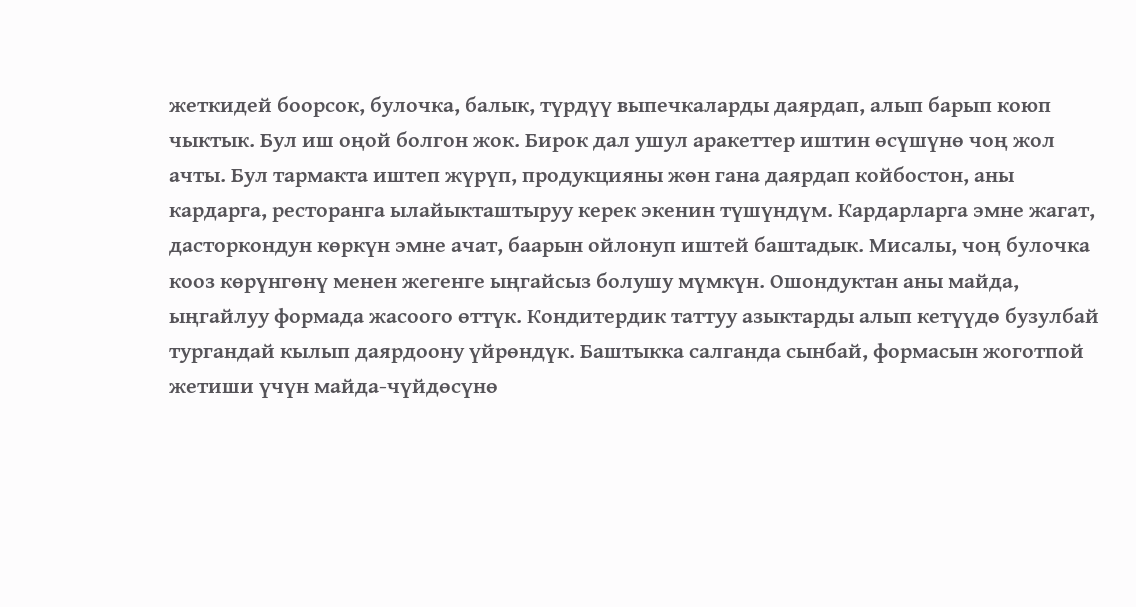жеткидей боорсок, булочка, балык, түрдүү выпечкаларды даярдап, алып барып коюп чыктык. Бул иш оңой болгон жок. Бирок дал ушул аракеттер иштин өсүшүнө чоң жол ачты. Бул тармакта иштеп жүрүп, продукцияны жөн гана даярдап койбостон, аны кардарга, ресторанга ылайыкташтыруу керек экенин түшүндүм. Кардарларга эмне жагат, дасторкондун көркүн эмне ачат, баарын ойлонуп иштей баштадык. Мисалы, чоң булочка кооз көрүнгөнү менен жегенге ыңгайсыз болушу мүмкүн. Ошондуктан аны майда, ыңгайлуу формада жасоого өттүк. Кондитердик таттуу азыктарды алып кетүүдө бузулбай тургандай кылып даярдоону үйрөндүк. Баштыкка салганда сынбай, формасын жоготпой жетиши үчүн майда-чүйдөсүнө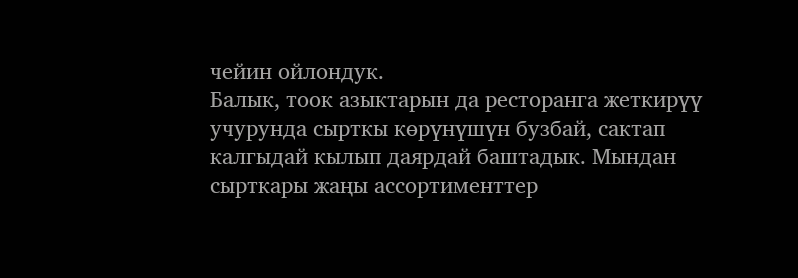чейин ойлондук.
Балык, тоок азыктарын да ресторанга жеткирүү учурунда сырткы көрүнүшүн бузбай, сактап калгыдай кылып даярдай баштадык. Мындан сырткары жаңы ассортименттер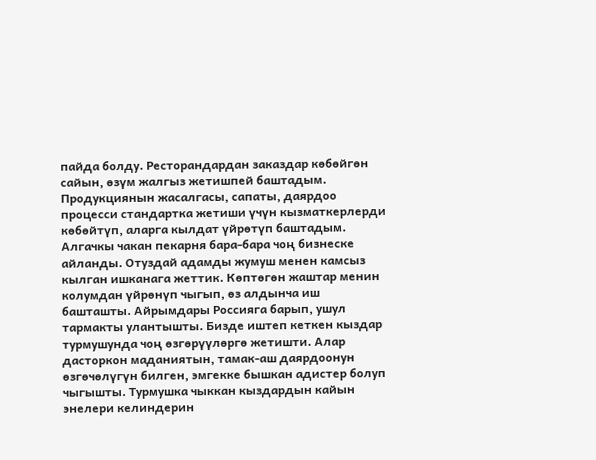пайда болду. Ресторандардан заказдар көбөйгөн сайын, өзүм жалгыз жетишпей баштадым. Продукциянын жасалгасы, сапаты, даярдоо процесси стандартка жетиши үчүн кызматкерлерди көбөйтүп, аларга кылдат үйрөтүп баштадым. Алгачкы чакан пекарня бара-бара чоң бизнеске айланды. Отуздай адамды жумуш менен камсыз кылган ишканага жеттик. Көптөгөн жаштар менин колумдан үйрөнүп чыгып, өз алдынча иш башташты. Айрымдары Россияга барып, ушул тармакты улантышты. Бизде иштеп кеткен кыздар турмушунда чоң өзгөрүүлөргө жетишти. Алар дасторкон маданиятын, тамак-аш даярдоонун өзгөчөлүгүн билген, эмгекке бышкан адистер болуп чыгышты. Турмушка чыккан кыздардын кайын энелери келиндерин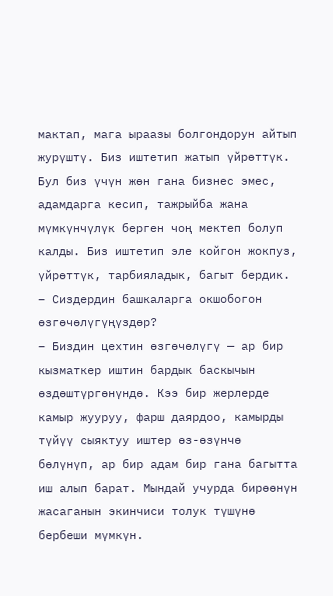мактап, мага ыраазы болгондорун айтып журүштү. Биз иштетип жатып үйрөттүк. Бул биз үчүн жөн гана бизнес эмес, адамдарга кесип, тажрыйба жана мүмкүнчүлүк берген чоң мектеп болуп калды. Биз иштетип эле койгон жокпуз, үйрөттүк, тарбияладык, багыт бердик.
– Сиздердин башкаларга окшобогон өзгөчөлүгүңүздөр?
– Биздин цехтин өзгөчөлүгү — ар бир кызматкер иштин бардык баскычын өздөштүргөнүндө. Кээ бир жерлерде камыр жууруу, фарш даярдоо, камырды түйүү сыяктуу иштер өз-өзүнчө бөлүнүп, ар бир адам бир гана багытта иш алып барат. Мындай учурда бирөөнүн жасаганын экинчиси толук түшүнө бербеши мүмкүн.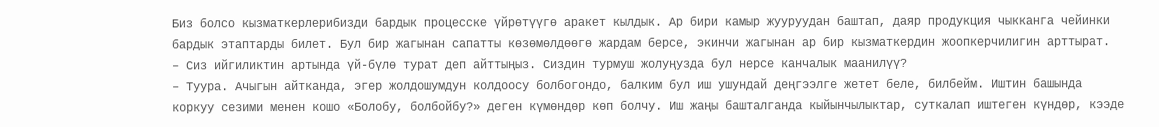Биз болсо кызматкерлерибизди бардык процесске үйрөтүүгө аракет кылдык. Ар бири камыр жууруудан баштап, даяр продукция чыкканга чейинки бардык этаптарды билет. Бул бир жагынан сапатты көзөмөлдөөгө жардам берсе, экинчи жагынан ар бир кызматкердин жоопкерчилигин арттырат.
– Сиз ийгиликтин артында үй-бүлө турат деп айттыңыз. Сиздин турмуш жолуңузда бул нерсе канчалык маанилүү?
– Туура. Ачыгын айтканда, эгер жолдошумдун колдоосу болбогондо, балким бул иш ушундай деңгээлге жетет беле, билбейм. Иштин башында коркуу сезими менен кошо «Болобу, болбойбу?» деген күмөндөр көп болчу. Иш жаңы башталганда кыйынчылыктар, суткалап иштеген күндөр, кээде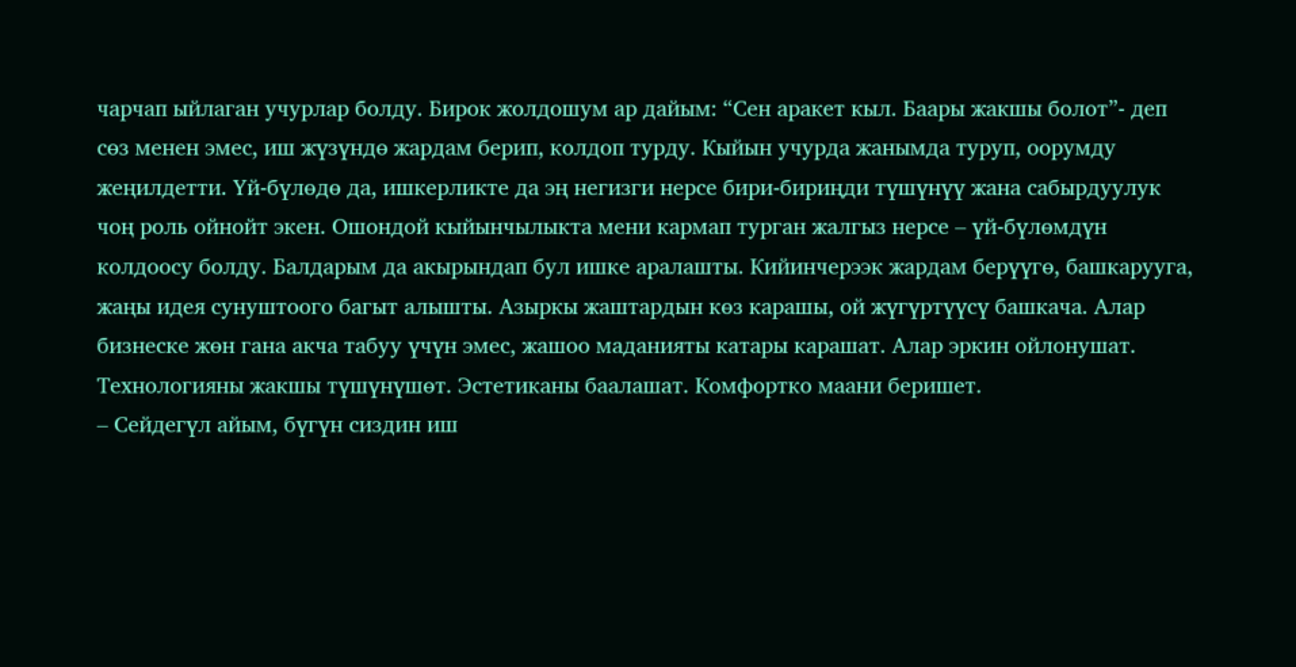чарчап ыйлаган учурлар болду. Бирок жолдошум ар дайым: “Сен аракет кыл. Баары жакшы болот”- деп сөз менен эмес, иш жүзүндө жардам берип, колдоп турду. Кыйын учурда жанымда туруп, оорумду жеңилдетти. Үй-бүлөдө да, ишкерликте да эң негизги нерсе бири-бириңди түшүнүү жана сабырдуулук чоң роль ойнойт экен. Ошондой кыйынчылыкта мени кармап турган жалгыз нерсе – үй-бүлөмдүн колдоосу болду. Балдарым да акырындап бул ишке аралашты. Кийинчерээк жардам берүүгө, башкарууга, жаңы идея сунуштоого багыт алышты. Азыркы жаштардын көз карашы, ой жүгүртүүсү башкача. Алар бизнеске жөн гана акча табуу үчүн эмес, жашоо маданияты катары карашат. Алар эркин ойлонушат. Технологияны жакшы түшүнүшөт. Эстетиканы баалашат. Комфортко маани беришет.
– Сейдегүл айым, бүгүн сиздин иш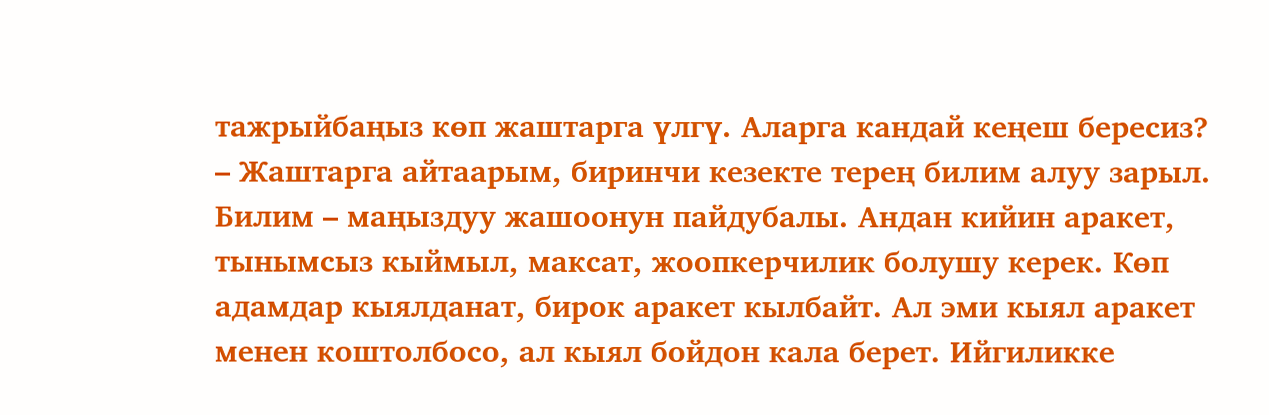тажрыйбаңыз көп жаштарга үлгү. Аларга кандай кеңеш бересиз?
– Жаштарга айтаарым, биринчи кезекте терең билим алуу зарыл. Билим – маңыздуу жашоонун пайдубалы. Андан кийин аракет, тынымсыз кыймыл, максат, жоопкерчилик болушу керек. Көп адамдар кыялданат, бирок аракет кылбайт. Ал эми кыял аракет менен коштолбосо, ал кыял бойдон кала берет. Ийгиликке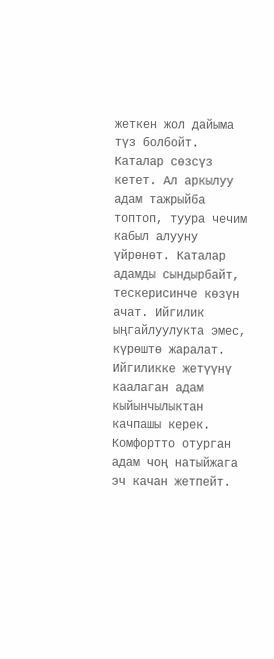жеткен жол дайыма түз болбойт. Каталар сөзсүз кетет. Ал аркылуу адам тажрыйба топтоп, туура чечим кабыл алууну үйрөнөт. Каталар адамды сындырбайт, тескерисинче көзүн ачат. Ийгилик ыңгайлуулукта эмес, күрөштө жаралат. Ийгиликке жетүүнү каалаган адам кыйынчылыктан качпашы керек. Комфортто отурган адам чоң натыйжага эч качан жетпейт.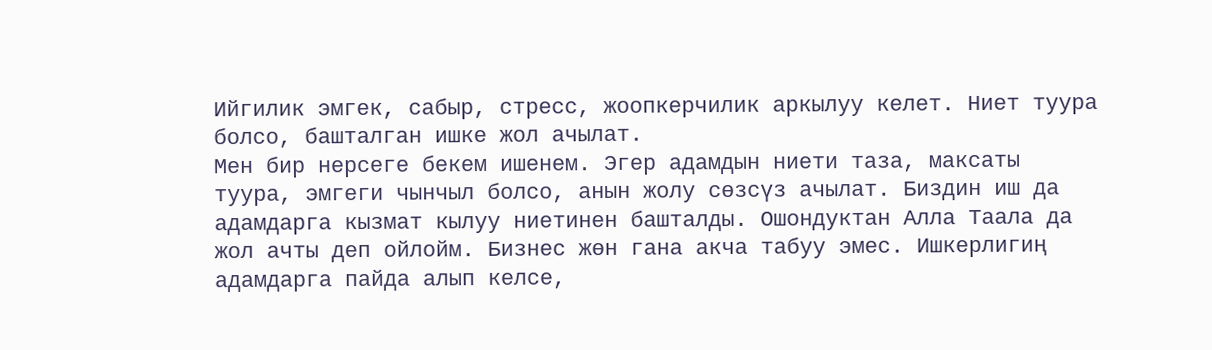Ийгилик эмгек, сабыр, стресс, жоопкерчилик аркылуу келет. Ниет туура болсо, башталган ишке жол ачылат.
Мен бир нерсеге бекем ишенем. Эгер адамдын ниети таза, максаты туура, эмгеги чынчыл болсо, анын жолу сөзсүз ачылат. Биздин иш да адамдарга кызмат кылуу ниетинен башталды. Ошондуктан Алла Таала да жол ачты деп ойлойм. Бизнес жөн гана акча табуу эмес. Ишкерлигиң адамдарга пайда алып келсе,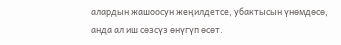алардын жашоосун жеңилдетсе, убактысын үнөмдөсө, анда ал иш сөзсүз өнүгүп өсөт.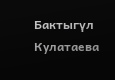Бактыгүл Кулатаева